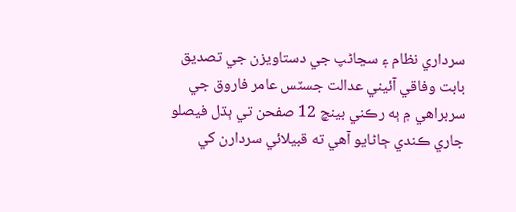سرداري نظام ۽ سڃاڻپ جي دستاويزن جي تصديق بابت وفاقي آئيني عدالت جسٽس عامر فاروق جي سربراهي ۾ ٻه رڪني بينچ 12 صفحن تي ٻڌل فيصلو جاري ڪندي ڄاڻايو آهي ته قبيلائي سردارن کي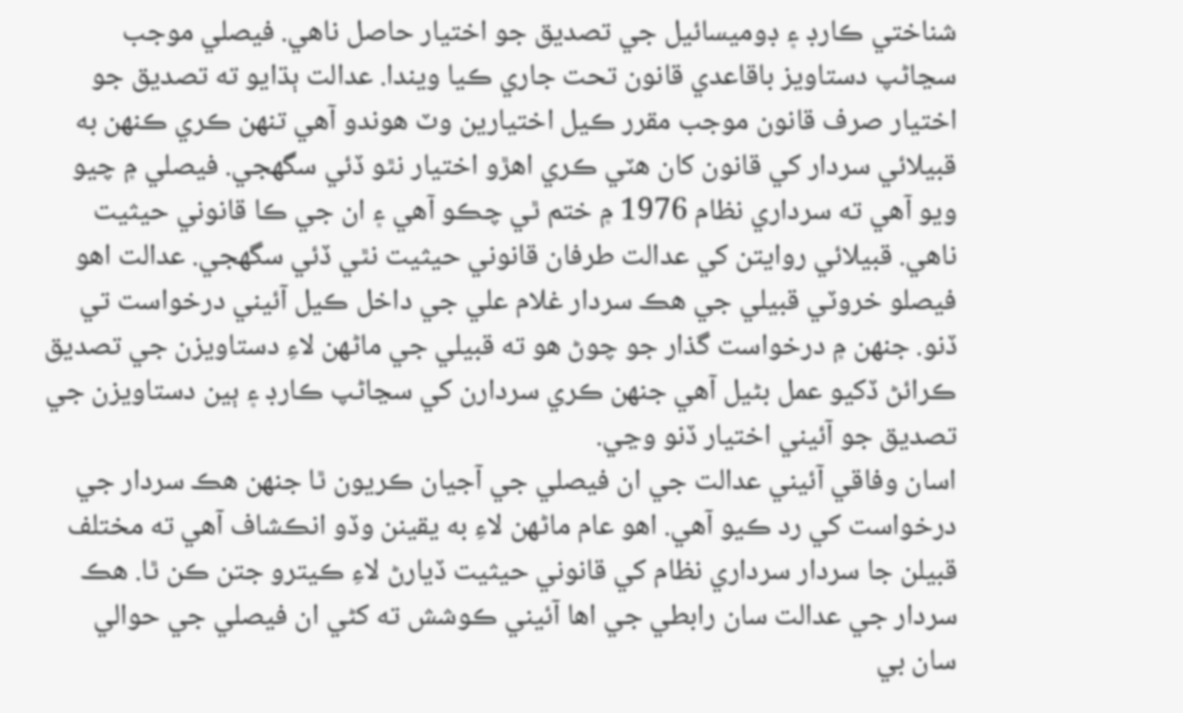شناختي ڪارڊ ۽ ڊوميسائيل جي تصديق جو اختيار حاصل ناهي. فيصلي موجب سڃاڻپ دستاويز باقاعدي قانون تحت جاري ڪيا ويندا. عدالت ٻڌايو ته تصديق جو اختيار صرف قانون موجب مقرر ڪيل اختيارين وٽ هوندو آهي تنهن ڪري ڪنهن به قبيلائي سردار کي قانون کان هٽي ڪري اهڙو اختيار نٿو ڏئي سگهجي. فيصلي ۾ چيو ويو آهي ته سرداري نظام 1976 ۾ ختم ٿي چڪو آهي ۽ ان جي ڪا قانوني حيثيت ناهي. قبيلائي روايتن کي عدالت طرفان قانوني حيثيت نٿي ڏئي سگهجي. عدالت اهو فيصلو خروٽي قبيلي جي هڪ سردار غلام علي جي داخل ڪيل آئيني درخواست تي ڏنو. جنهن ۾ درخواست گذار جو چوڻ هو ته قبيلي جي ماڻهن لاءِ دستاويزن جي تصديق ڪرائڻ ڏکيو عمل بڻيل آهي جنهن ڪري سردارن کي سڃاڻپ ڪارڊ ۽ ٻين دستاويزن جي تصديق جو آئيني اختيار ڏنو وڃي.
اسان وفاقي آئيني عدالت جي ان فيصلي جي آجيان ڪريون ٿا جنهن هڪ سردار جي درخواست کي رد ڪيو آهي. اهو عام ماڻهن لاءِ به يقينن وڏو انڪشاف آهي ته مختلف قبيلن جا سردار سرداري نظام کي قانوني حيثيت ڏيارڻ لاءِ ڪيترو جتن ڪن ٿا. هڪ سردار جي عدالت سان رابطي جي اها آئيني ڪوشش ته کڻي ان فيصلي جي حوالي سان بي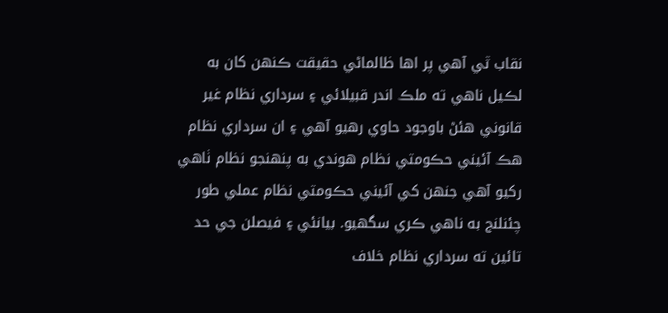نقاب ٿي آهي پر اها ظالماڻي حقيقت ڪنهن کان به لڪيل ناهي ته ملڪ اندر قبيلائي ۽ سرداري نظام غير قانوني هئڻ باوجود حاوي رهيو آهي ۽ ان سرداري نظام هڪ آئيني حڪومتي نظام هوندي به پنهنجو نظام ٺاهي رکيو آهي جنهن کي آئيني حڪومتي نظام عملي طور چئنلنج به ناهي ڪري سگهيو. بيانئي ۽ فيصلن جي حد تائين ته سرداري نظام خلاف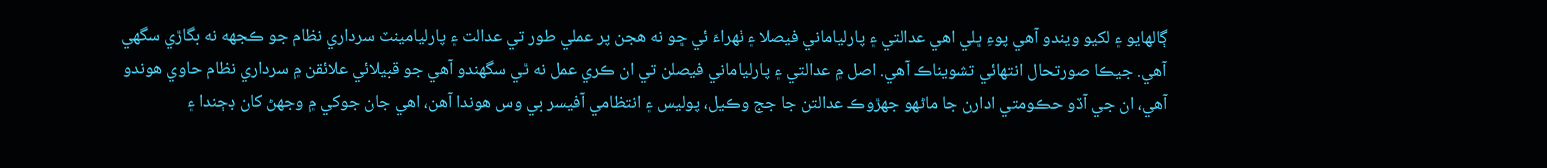ڳالهايو ۽ لکيو ويندو آهي پوءِ ڀلي اهي عدالتي ۽ پارلياماني فيصلا ۽ ٺهراءَ ئي ڇو نه هجن پر عملي طور تي عدالت ۽ پارليامينٽ سرداري نظام جو ڪجهه نه بگاڙي سگهي آهي. جيڪا صورتحال انتهائي تشويناڪ آهي. اصل ۾ عدالتي ۽ پارلياماني فيصلن تي ان ڪري عمل نه ٿي سگهندو آهي جو قبيلائي علائقن ۾ سرداري نظام حاوي هوندو آهي، ان جي آڏو حڪومتي ادارن جا ماڻهو جهڙوڪ عدالتن جا جج وڪيل، پوليس ۽ انتظامي آفيسر بي وس هوندا آهن، اهي جان جوکي ۾ وجهڻ کان ڊڄندا ۽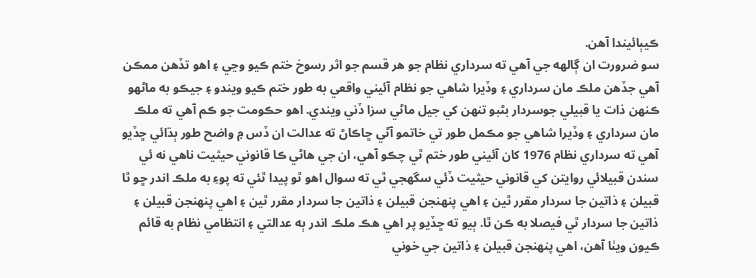ڪيٻائيندا آهن.
سو ضرورت ان ڳالهه جي آهي ته سرداري نظام جو هر قسم جو اثر رسوخ ختم ڪيو وڃي ۽ اهو تڏهن ممڪن آهي جڏهن ملڪ مان سرداري ۽ وڏيرا شاهي جو نظام آئيني واقعي به طور ختم ڪيو ويندو ۽ جيڪو به ماڻهو ڪنهن ذات يا قبيلي جوسردار بڻبو تنهن کي جيل ماڻي سزا ڏني ويندي. اهو حڪومت جو ڪم آهي ته ملڪ مان سرداري ۽ وڏيرا شاهي جو مڪمل طور تي خاتمو آڻي ڇاڪاڻ ته عدالت ان ڏس ۾ واضح طور ٻڌائي ڇڏيو آهي ته سرداري نظام 1976 کان آئيني طور ختم ٿي چڪو آهي، ان جي هاڻي ڪا قانوني حيثيت ناهي نه ئي سندن قبيلائي روايتن کي قانوني حيثيت ڏئي سگهجي ٿي ته سوال اهو ٿو پيدا ٿئي ته پوءِ به ملڪ اندر ڇو ٿا قبيلن ۽ ذاتين جا سردار مقرر ٿين ۽ اهي پنهنجن قبيلن ۽ ذاتين جا سردار مقرر ٿين ۽ اهي پنهنجن قبيلن ۽ ذاتين جا سردار ٿي فيصلا به ڪن ٿا. ٻيو ته ڇڏيو پر اهي هڪ ملڪ اندر ٻه عدالتي ۽ انتظامي نظام به قائم ڪيون ويٺا آهن، اهي پنهنجن قبيلن ۽ ذاتين جي خوني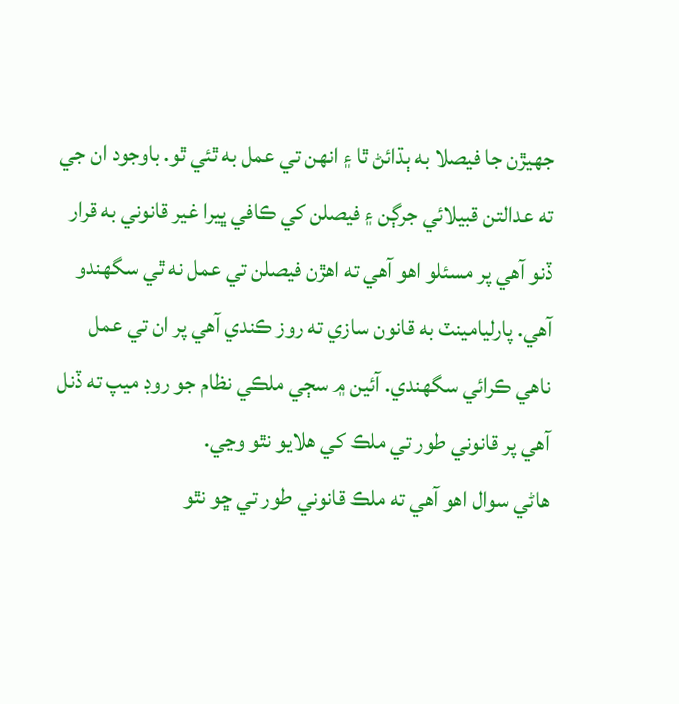جهيڙن جا فيصلا به ٻڌائڻ ٿا ۽ انهن تي عمل به ٿئي ٿو. باوجود ان جي ته عدالتن قبيلائي جرڳن ۽ فيصلن کي ڪافي ڀيرا غير قانوني به قرار ڏنو آهي پر مسئلو اهو آهي ته اهڙن فيصلن تي عمل نه ٿي سگهندو آهي. پارليامينٽ به قانون سازي ته روز ڪندي آهي پر ان تي عمل ناهي ڪرائي سگهندي. آئين ۾ سڄي ملڪي نظام جو روڊ ميپ ته ڏنل آهي پر قانوني طور تي ملڪ کي هلايو نٿو وڃي.
هاڻي سوال اهو آهي ته ملڪ قانوني طور تي ڇو نٿو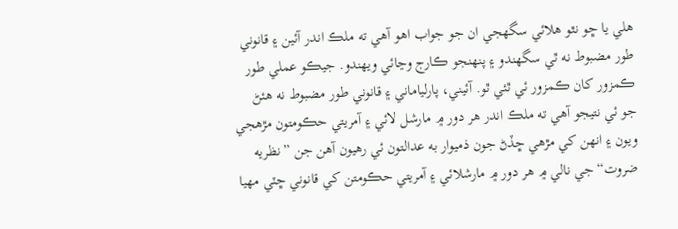هلي يا ڇو نٿو هلائي سگهجي ان جو جواب اهو آهي ته ملڪ اندر آئين ۽ قانوني طور مضبوط نه ٿي سگهندو ۽ پنهنجو ڪارج وڃائي ويهندو. جيڪو عملي طور ڪمزور کان ڪمزور ئي ٿئي ٿو. آئيني، پارلياماني ۽ قانوني طور مضبوط نه هئڻ جو ئي نتيجو آهي ته ملڪ اندر هر دور ۾ مارشل لائي ۽ آمريتي حڪومتون مڙهجي ويون ۽ انهن کي مڙهي ڇڏڻ جون ذميوار به عدالتون ئي رهيون آهن جن ”نظريه ضروت“ جي نالي ۾ هر دور ۾ مارشلائي ۽ آمريتي حڪومتن کي قانوني ڇٽي مهيا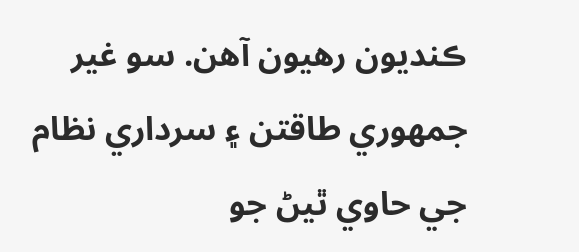ڪنديون رهيون آهن. سو غير جمهوري طاقتن ۽ سرداري نظام جي حاوي ٿيڻ جو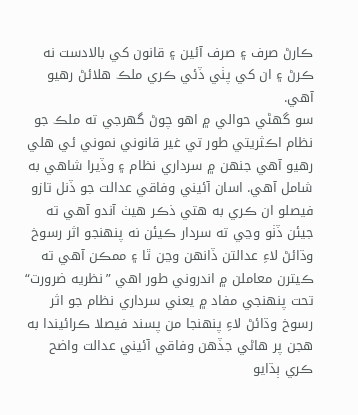ڪارڻ صرف ۽ صرف آئين ۽ قانون کي بالادست نه ڪرڻ ۽ ان کي پٺي ڏئي ڪري ملڪ هلائڻ رهيو آهي.
سو گهڻي حوالي ۾ اهو چوڻ گهرجي ته ملڪ جو نظام اڪثريتي طور تي غير قانوني نموني ئي هلي رهيو آهي جنهن ۾ سرداري نظام ۽ وڏيرا شاهي به شامل آهي. اسان آئيني وفاقي عدالت جو ڏنل تازو فيصلو ان ڪري به هتي ذڪر هيٺ آندو آهي ته جيئن ڏٺو وڃي ته سردار ڪيئن نه پنهنجو اثر رسوخ وڌائڻ لاءِ عدالتن ڏانهن وڃن ٿا ۽ ممڪن آهي ته ڪيترن معاملن ۾ اندروني طور اهي ”نظريه ضرورت“ تحت پنهنجي مفاد ۾ يعني سرداري نظام جو اثر رسوخ وڌائڻ لاءِ پنهنجا من پسند فيصلا ڪرائيندا به هجن پر هاڻي جڏهن وفاقي آئيني عدالت واضح ڪري ٻڌايو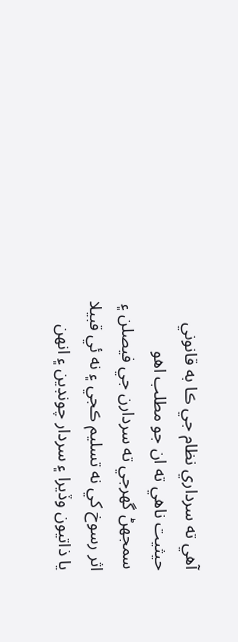آهي ته سرداري نظام جي ڪا به قانوني حيثيت ناهي ته ان جو مطلب اهو سمجهڻ گهرجي ته سردارن جي فيصلن ۽ اثر رسوخ کي نه تسليم ڪجي ۽ نه ئي قبيلا يا ذاتيون وڏيرا ۽ سردار چونڊين ۽ انهن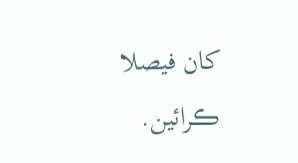کان فيصلا ڪرائين.